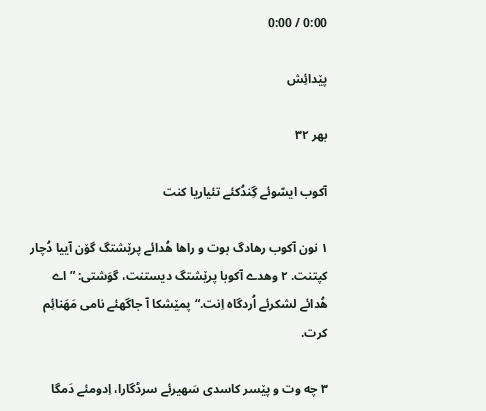0:00 / 0:00

پێدائِش

بهر ۳۲

آکوب ایسّوئے گِندُکئے تئیاریا کنت

۱ نون آکوب رهادگ بوت و راها هُدائے پرێشتگ گۆن آییا دُچار کپتنت. ۲ وهدے آکوبا پرێشتگ دیستنت، گوَشتی: ”اے هُدائے لشکرئے اُردگاه اِنت.“پمێشکا آ جاگهئے نامی مَهَنائِم کرت.

۳ چه وت و پێسر کاسدی سَهیرئے سرڈگارا، اِدومئے دَمگا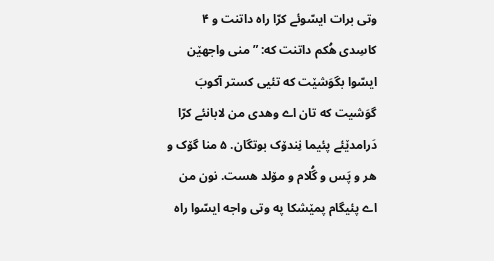وتی برات ایسّوئے کرّا راه داتنت و ۴ کاسِدی هُکم داتنت که: ”منی واجهێن ایسّوا بگوَشێت که تئیی کستر آکوبَ گوَشیت که تان اے وهدی من لابانئے کرّا دَرامدێئے پئیما نِندۆک بوتگان. ۵ منا گۆک و هر و پَس و گُلام و مۆلد هست. نون من اے پئیگام پمێشکا په وتی واجه ایسّوا راه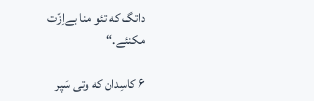داتگ که تئو منا بےاِزّت مکنئے.“

۶ کاسِدان که وتی سَپر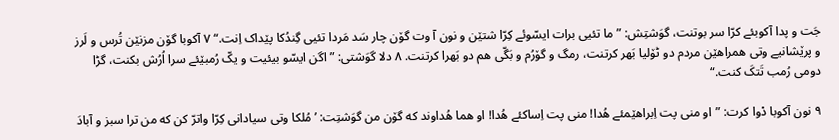جَت و پدا آکوبئے کرّا سر بوتنت، گوَشتِش: ”ما تئیی برات ایسّوئے کِرّا شتێن و نون آ وت گۆن چار سَد مَردا تئیی گِندُکا پێداک اِنت.“ ۷ آکوبا گۆن مزنێن تُرس و لَرز و پرێشانیے وتی همراهێن مردم دو ٹۆلیا بَهر کرتنت، رمگ و گۆرُم و بَگّی هم دو بَهرا کرتنت. ۸ دلا گوَشتی: ”اگن ایسّو بیئیت و یکّ رُمبێئے سرا اُرُش بکنت، گڑا دومی رُمب تَتکَ کنت.“

۹ نون آکوبا دْوا کرت: ”او منی پت اِبراهێمئے هُدا! منی پت اِساکئے هُدا! او هما هُداوند که گۆن من گوَشتِت: ’مُلکا وتی سیادانی کِرّا واترّ کن که من ترا سبز و آبادَ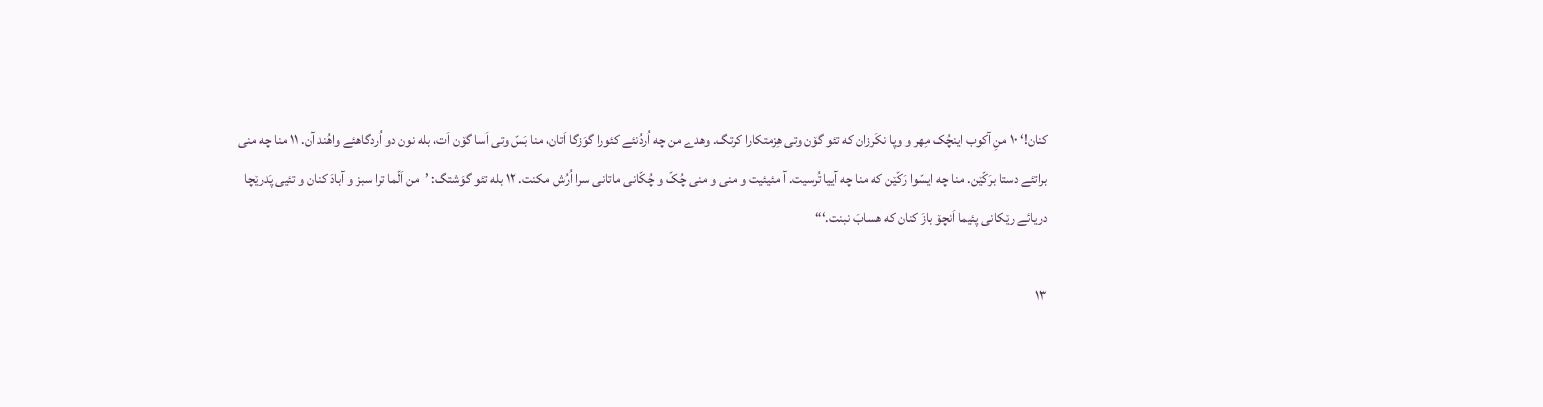کنان!‘ ۱۰ منِ آکوب اینچُک مِهر و وپا نکَرزان که تئو گۆن وتی هِزمتکارا کرتگ. وهدے من چه اُردُنئے کئورا گوَزگا اَتان، منا بَسّ وتی اَسا گۆن اَت، بله نون دو اُردگاهئے واهُند آن. ۱۱ منا چه منی براتئے دستا برَکّێن. منا چه ایسّوا رَکّێن که منا چه آییا تُرسیت. آ مئیئیت و منی و منی چُکّ و چُکّانی ماتانی سرا اُرُش مکنت. ۱۲ بله تئو گوَشتگ: ’من اَلّما ترا سبز و آبادَ کنان و تئیی پَدرێچا دریائے رێکانی پئیما اَنچۆ بازَ کنان که هسابَ نبنت.‘“

۱۳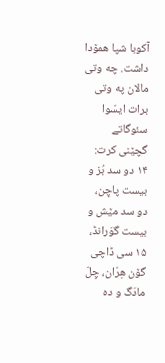آکوبا شپا همۆدا داشت. چه وتی مالان په وتی برات ایسّوا سئوگاتے گچێنی کرت: ۱۴ دو سد بُز و بیست پاچِن، دو سد مێش و بیست گوَرانڈ، ۱۵ سی ڈاچی گۆن هِرّان، چِلّ مادَگ و ده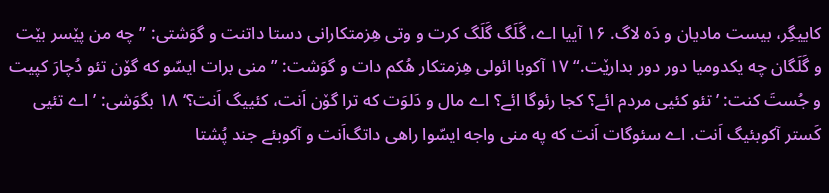کاییگِر، بیست مادیان و دَه لاگ. ۱۶ آییا اے، گَلَگ گَلَگ کرت و وتی هِزمتکارانی دستا داتنت و گوَشتی: ”چه من پێسر بێت و گَلَگان چه یکدومیا دور دور بدارێت.“ ۱۷ آکوبا ائولی هِزمتکار هُکم دات و گوَشت: ”منی برات ایسّو که گۆن تئو دُچارَ کپیت و جُستَ کنت: ’تئو کئیی مردم ائے؟ کجا رئوگا ائے؟ اے مال و دَلوَت که ترا گۆن اَنت، کئییگ اَنت؟‘ ۱۸ بگوَشی: ’اے تئیی کَستر آکوبئیگ اَنت. اے سئوگات اَنت که په منی واجه ایسّوا راهی داتگ‌اَنت و آکوبئے جند پُشتا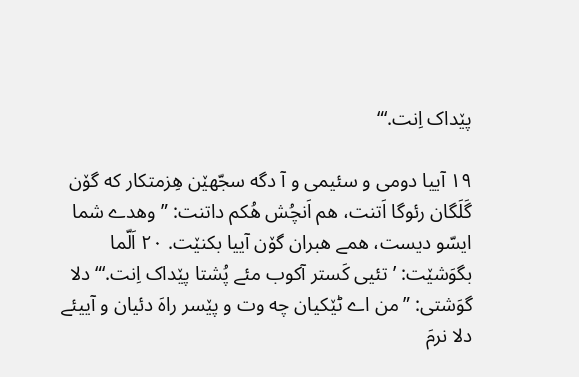پێداک اِنت.‘“

۱۹ آییا دومی و سئیمی و آ دگه سجّهێن هِزمتکار که گۆن گَلَگان رئوگا اَتنت، هم اَنچُش هُکم داتنت: ”وهدے شما ایسّو دیست، همے هبران گۆن آییا بکنێت. ۲۰ اَلّما بگوَشێت: ’تئیی کَستر آکوب مئے پُشتا پێداک اِنت.‘“دلا گوَشتی: ”من اے ٹێکیان چه وت و پێسر راهَ دئیان و آییئے دلا نرمَ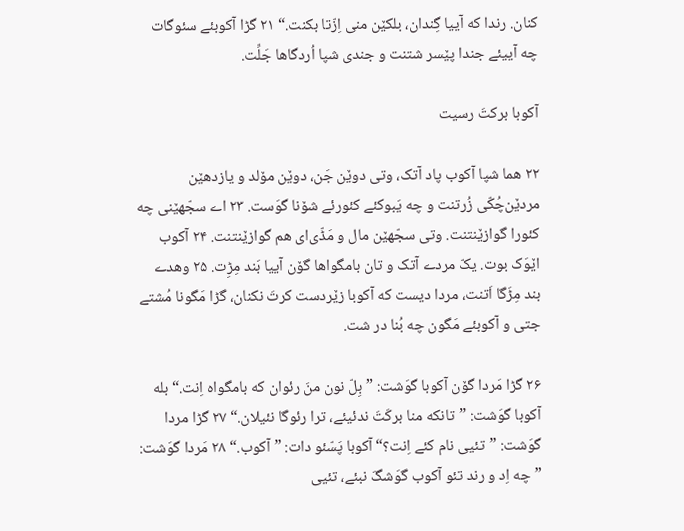کنان. رندا که آییا گِندان، بلکێن منی اِزّتا بکنت.“ ۲۱ گڑا آکوبئے سئوگات چه آییئے جندا پێسر شتنت و جندی شپا اُردگاها جَلِّت.

آکوبا برکتَ رسیت

۲۲ هما شپا آکوب پاد آتک، وتی دوێن جَن، دوێن مۆلد و یازدهێن مردێن‌چُکّی زُرتنت و چه یَبوکئے کئورئے شۆنا گوَست. ۲۳ اے سجّهێنی چه کئورا گوازێنتنت. وتی سجّهێن مال و مَڈّی‌ای هم گوازێنتنت. ۲۴ آکوب اێوَک بوت. یکّ مردے آتک و تان بامگواها گۆن آییا بَند مِڑِت. ۲۵ وهدے بند مِڑَگا اَتنت، مردا دیست که آکوبا زێردست کرتَ نکنان، گڑا مَگونا مُشتے جتی و آکوبئے مَگون چه بُنا در شت.

۲۶ گڑا مَردا گۆن آکوبا گوَشت: ”بِلّ نون منَ رئوان که بامگواه اِنت.“بله آکوبا گوَشت: ”تانکه منا برکَتَ ندئیئے، ترا رئوگا نئیلان.“ ۲۷ گڑا مردا گوَشت: ”تئیی نام کئے اِنت؟“آکوبا پَسّئو دات: ”آکوب.“ ۲۸ مَردا گوَشت: ”چه اِد و رند تئو آکوب گوَشگَ نبئے، تئیی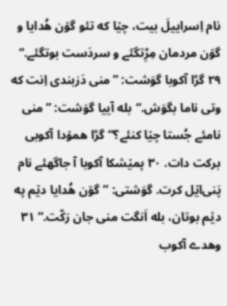نام اِسراییلَ بیت، چێا که تئو گۆن هُدایا و گۆن مردمان مِڑِتگئے و سردَست بوتگئے.“ ۲۹ گڑا آکوبا گوَشت: ”منی دَزبندی اِنت که وتی ناما بگوَش.“بله آییا گوَشت: ”منی نامئے جُستا چێا کنئے؟“گڑا همۆدا آکوبی برکت دات. ۳۰ پمێشکا آکوبا آ جاگهئے نام پَنی‌اێل کرت. گوَشتی: ”گۆن هُدایا دێم په دێم بوتان، بله اَنگت منی جان رَکّت.“ ۳۱ وهدے آکوب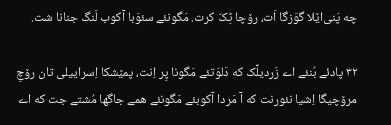چه پَنی‌اێلا گوَزگا اَت، رۆچا ٹِکّ کرت. مَگونئے سئوَبا آکوب لَنگ جنانا شت.

۳۲ پادئے بُنئے اے زَردیلِّک که دَلوَتئے مَگونا پِر اِنت، پمێشکا اِسراییلی تان رۆچِ مرۆچیگا اِشیا نئورنت که آ مَردا آکوبئے مَگونئے همے جاگها مُشتے جت که اے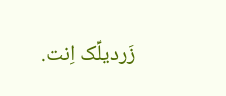زَردیلِّک اِنت.